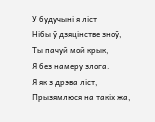У будучынi я лiст
Нібы ў дзяцінстве зноў,
Ты пачуй мой крык,
Я без намеру злога.
Я як з дрэва ліст,
Прызямлюся на такіх жа,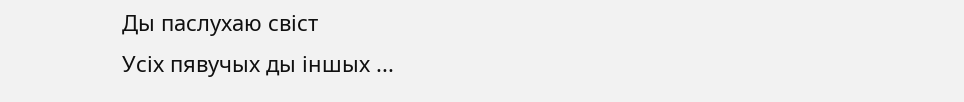Ды паслухаю свіст
Усіх пявучых ды іншых ...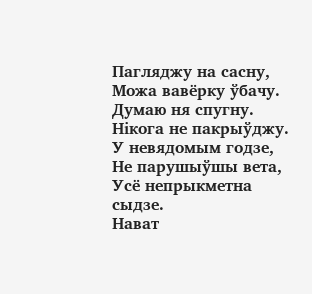Пагляджу на сасну,
Можа вавёрку ўбачу.
Думаю ня спугну.
Нікога не пакрыўджу.
У невядомым годзе,
Не парушыўшы вета,
Усё непрыкметна сыдзе.
Нават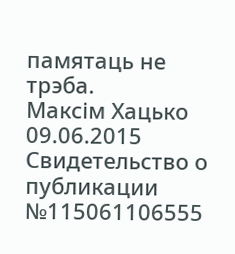памятаць не трэба.
Максім Хацько 09.06.2015
Свидетельство о публикации №115061106555